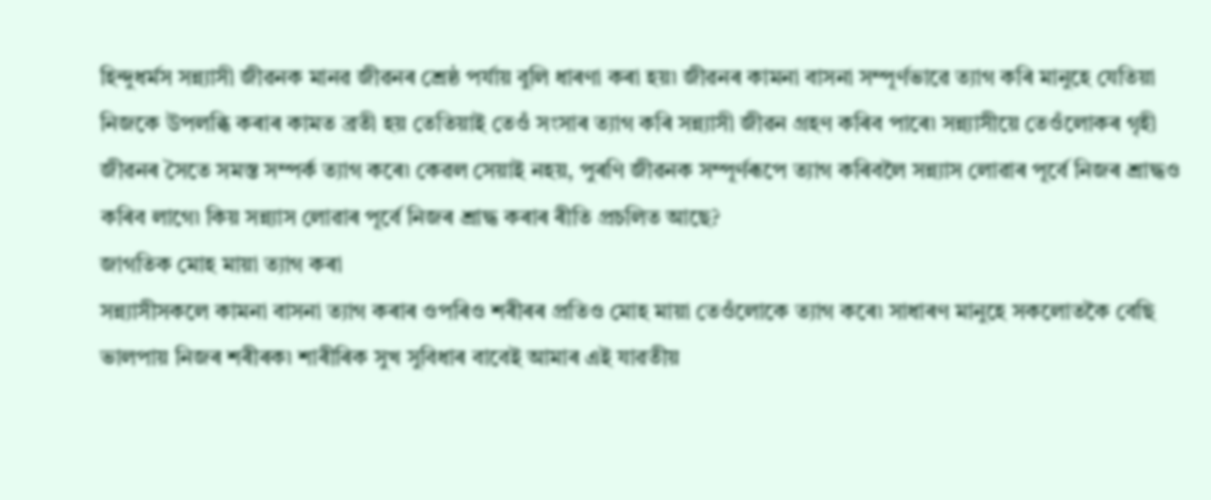হিন্দুধৰ্মস সন্ন্যাসী জীৱনক মানৱ জীৱনৰ শ্ৰেষ্ঠ পৰ্যায় বুলি ধাৰণা কৰা হয়৷ জীৱনৰ কামনা বাসনা সম্পূৰ্ণভাৱে ত্যাগ কৰি মানুহে যেতিয়া নিজকে উপলব্ধি কৰাৰ কামত ব্ৰতী হয় তেতিয়াই তেওঁ সংসাৰ ত্যাগ কৰি সন্ন্যাসী জীৱন গ্ৰহণ কৰিব পাৰে৷ সন্ন্যাসীয়ে তেওঁলোকৰ গৃহী জীৱনৰ সৈতে সমস্ত সম্পৰ্ক ত্যাগ কৰে৷ কেৱল সেয়াই নহয়, পুৰণি জীৱনক সম্পূৰ্ণৰূপে ত্যাগ কৰিবলৈ সন্ন্যাস লোৱাৰ পূৰ্বে নিজৰ শ্ৰাদ্ধও কৰিব লাগে৷ কিয় সন্ন্যাস লোৱাৰ পূৰ্বে নিজৰ শ্ৰাদ্ধ কৰাৰ ৰীতি প্ৰচলিত আছে?
জাগতিক মোহ মায়া ত্যাগ কৰা
সন্ন্যাসীসকলে কামনা বাসনা ত্যাগ কৰাৰ ওপৰিও শৰীৰৰ প্ৰতিও মোহ মায়া তেওঁলোকে ত্যাগ কৰে৷ সাধাৰণ মানুহে সকলোতকৈ বেছি ভালপায় নিজৰ শৰীৰক৷ শাৰীৰিক সুখ সুবিধাৰ বাবেই আমাৰ এই যাৱতীয়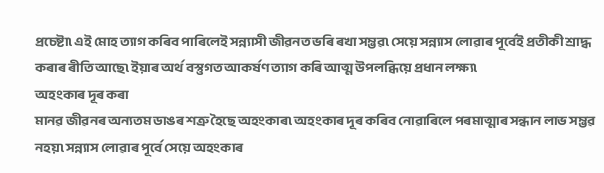প্ৰচেষ্টা৷ এই মোহ ত্যাগ কৰিব পাৰিলেই সন্ন্যাসী জীৱনত ভৰি ৰখা সম্ভৱ৷ সেয়ে সন্ন্যাস লোৱাৰ পূৰ্বেই প্ৰতীকী শ্ৰাদ্ধ কৰাৰ ৰীতি আছে৷ ইয়াৰ অৰ্থ বস্তুগত আকৰ্ষণ ত্যাগ কৰি আত্ম উপলব্ধিয়ে প্ৰধান লক্ষ্য৷
অহংকাৰ দূৰ কৰা
মানৱ জীৱনৰ অন্যতম ডাঙৰ শত্ৰু হৈছে অহংকাৰ৷ অহংকাৰ দূৰ কৰিব নোৱাৰিলে পৰমাত্মাৰ সন্ধান লাভ সম্ভৱ নহয়৷ সন্ন্যাস লোৱাৰ পূৰ্বে সেয়ে অহংকাৰ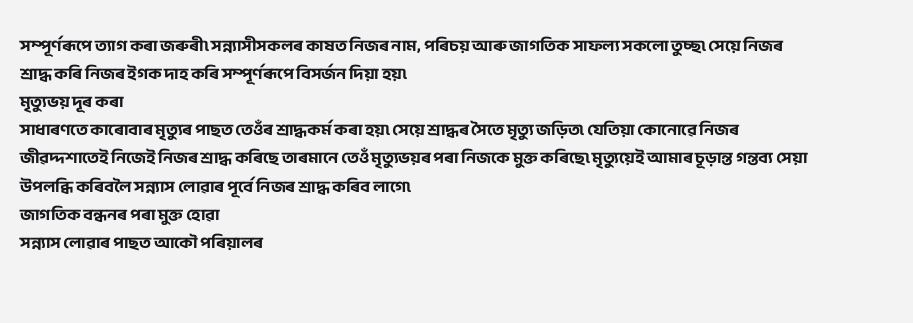সম্পূৰ্ণৰূপে ত্যাগ কৰা জৰুৰী৷ সন্ন্যাসীসকলৰ কাষত নিজৰ নাম, পৰিচয় আৰু জাগতিক সাফল্য সকলো তুচ্ছ৷ সেয়ে নিজৰ শ্ৰাদ্ধ কৰি নিজৰ ইগক দাহ কৰি সম্পূৰ্ণৰূপে বিসৰ্জন দিয়া হয়৷
মৃত্যুভয় দূৰ কৰা
সাধাৰণতে কাৰোবাৰ মৃত্যুৰ পাছত তেওঁৰ শ্ৰাদ্ধকৰ্ম কৰা হয়৷ সেয়ে শ্ৰাদ্ধৰ সৈতে মৃত্যু জড়িত৷ যেতিয়া কোনোৱে নিজৰ জীৱদ্দশাতেই নিজেই নিজৰ শ্ৰাদ্ধ কৰিছে তাৰমানে তেওঁ মৃত্যুভয়ৰ পৰা নিজকে মুক্ত কৰিছে৷ মৃত্যুয়েই আমাৰ চূড়ান্ত গন্তব্য সেয়া উপলব্ধি কৰিবলৈ সন্ন্যাস লোৱাৰ পূৰ্বে নিজৰ শ্ৰাদ্ধ কৰিব লাগে৷
জাগতিক বন্ধনৰ পৰা মুক্ত হোৱা
সন্ন্যাস লোৱাৰ পাছত আকৌ পৰিয়ালৰ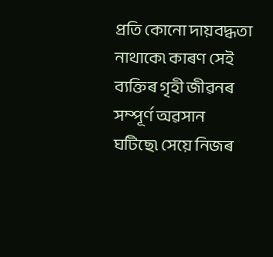প্ৰতি কোনো দায়বদ্ধতা নাথাকে৷ কাৰণ সেই ব্যক্তিৰ গৃহী জীৱনৰ সম্পূৰ্ণ অৱসান ঘটিছে৷ সেয়ে নিজৰ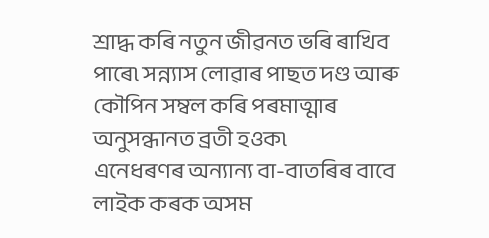শ্ৰাদ্ধ কৰি নতুন জীৱনত ভৰি ৰাখিব পাৰে৷ সন্ন্যাস লোৱাৰ পাছত দণ্ড আৰু কৌপিন সম্বল কৰি পৰমাত্মাৰ অনুসন্ধানত ব্ৰতী হওক৷
এনেধৰণৰ অন্যান্য বা-বাতৰিৰ বাবে লাইক কৰক অসম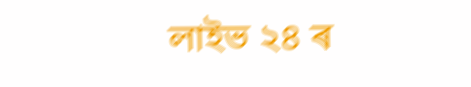লাইভ ২৪ ৰ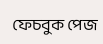ফেচবুক পেজ